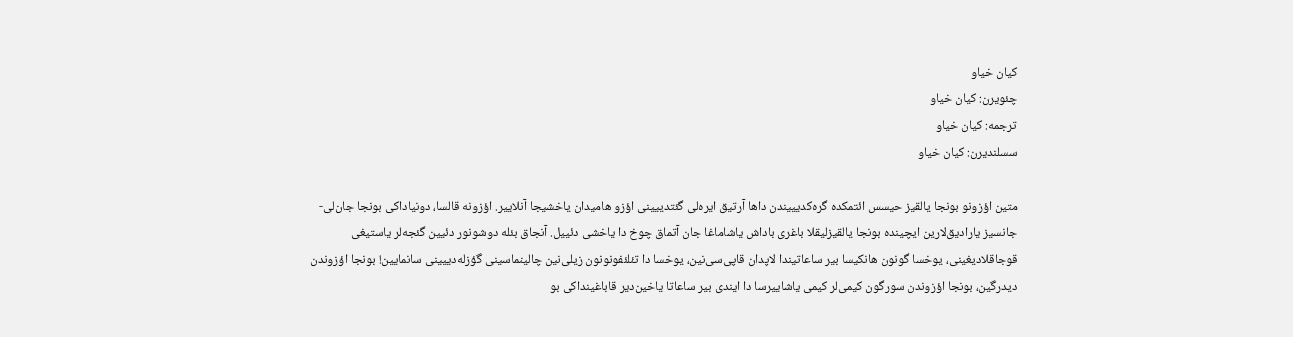کیان خیاو
چئویرن: کیان خیاو
ترجمه: کیان خیاو
سسلندیرن: کیان خیاو

متین اؤزونو بونجا یالقیز حیسس ائتمکده گره‌کدیییندن داها آرتیق ایره‌لی گئتدییینی اؤزو هامیدان یاخشیجا آنلاییر. اؤزونه قالسا، دونیا‌داکی بونجا جان‌لی- جانسیز یارادیق‌لارین ایچینده بونجا یالقیزلیقلا باغری باداش یاشاماغا جان آتماق چوخ دا یاخشی دئییل. آنجاق بئله دوشونور دئیین گئجه‌لر یاستیغی قوجاقلادیغینی، یوخسا گونون هانکیسا بیر ساعاتیندا لاپدان قاپی‌سی‌نین، یوخسا دا تئلئفونونون زیلی‌نین چالینماسینی گؤزله‌دییینی سانمایین! بونجا اؤزوندن دیدرگین، بونجا اؤزوندن سورگون کیمی‌لر کیمی یاشاییرسا دا ایندی بیر ساعاتا یاخین‌دیر قاباغینداکی بو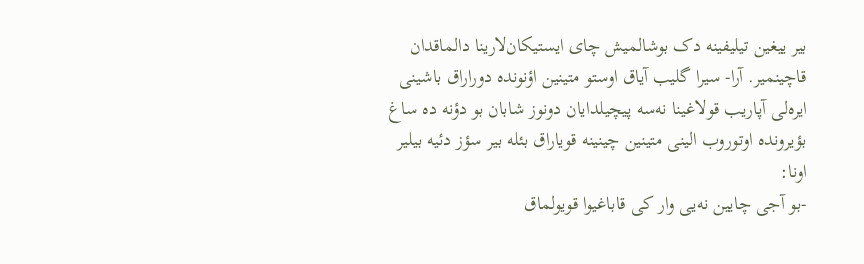بیر ییغین تیلیفینه دک بوشالمیش چای ایستیکان‌لارینا دالماقدان قاچینمیر. آرا- سیرا گلیب آیاق اوستو متینین اؤنونده دورا‌راق باشینی ایره‌لی آپاریب قولاغینا نه‌سه پیچیلدایان دونوز شابان بو دؤنه ده ساغ بؤیرونده اوتوروب الینی متینین چینینه قویا‌راق بئله بیر سؤز دئیه بیلیر اونا:
-بو آجی چایین نه‌یی وار کی قاباغیوا قویولماق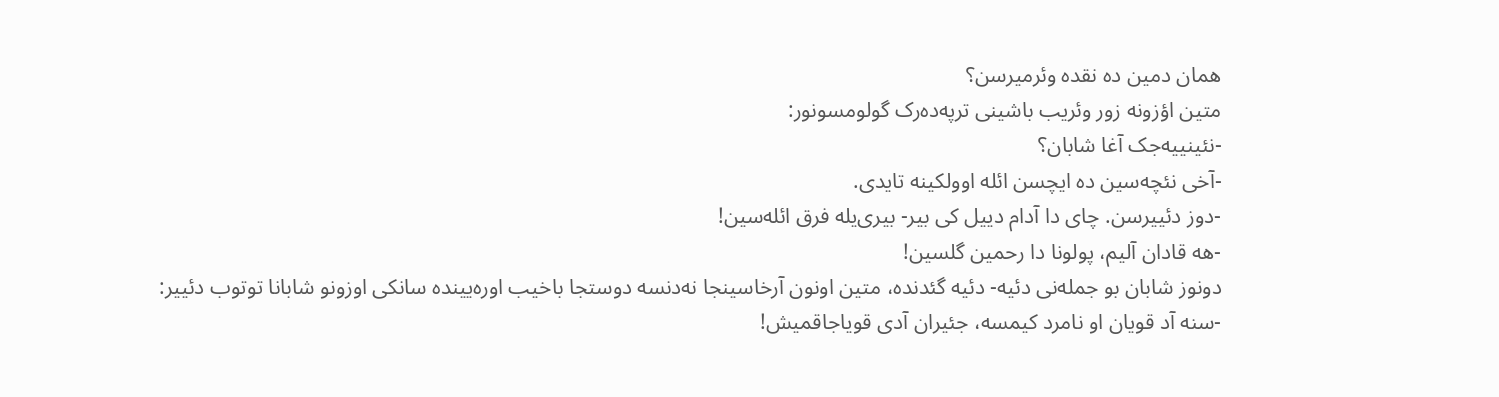همان دمین ده نقده وئرمیرسن؟
متین اؤزونه زور وئریب باشینی ترپه‌ده‌رک گولومسونور:
-نئینییه‌جک آغا شابان؟
-آخی نئچه‌سین ده ایچسن ائله اوولکینه تایدی.
-دوز دئییرسن. چای دا آدام دییل کی بیر- بیری‌یله فرق ائله‌سین!
-هه قادان آلیم، پولونا دا رحمین گلسین!
دونوز شابان بو جمله‌نی دئیه- دئیه گئدنده، متین اونون آرخاسینجا نه‌دنسه دوستجا باخیب اوره‌یینده سانکی اوزونو شابانا توتوب دئییر:
-سنه آد قویان او نامرد کیمسه، جئیران آدی قویاجاقمیش!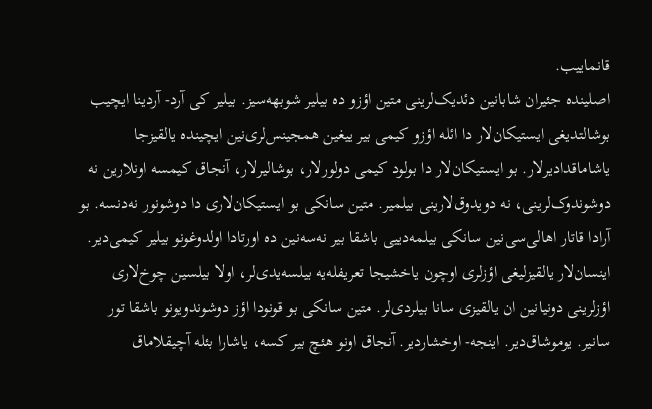قانماییب.
اصلینده جئیران شابانین دئدیک‌لرینی متین اؤزو ده بیلیر شوبهه‌سیز. بیلیر کی آرد- آردینا ایچیب بوشالتدیغی ایستیکان‌لار دا ائله اؤزو کیمی بیر ییغین همجینس‌لری‌نین ایچینده یالقیزجا یاشاماقدا‌دیرلار. بو ایستیکان‌لار دا بولود کیمی دولورلار، بوشالیرلار، آنجاق کیمسه اونلارین نه دوشوندوک‌لرینی، نه دویدوق‌لارینی بیلمیر. متین سانکی بو ایستیکان‌لاری دا دوشونور نه‌دنسه. بو آرادا قاتار اها‌لی‌سی‌نین سانکی بیلمه‌دییی باشقا بیر نه‌سه‌نین ده اورتادا اولدوغونو بیلیر کیمی‌دیر. اینسان‌لار یالقیزلیغی اؤزلری اوچون یاخشیجا تعریفله‌یه بیلسه‌یدی‌لر، اولا بیلسین چوخ‌لاری اؤزلرینی دونیانین ان یالقیزی سانا بیلردی‌لر. متین سانکی بو قونودا اؤز دوشوندویونو باشقا تور سانیر. یوموشاق‌دیر. اینجه- اوخشاردیر. آنجاق اونو هئچ بیر کسه، یاشارا بئله آچیقلاماق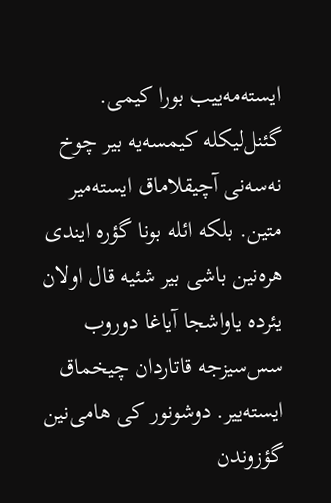ایسته‌مه‌ییب بورا کیمی. گئنل‌لیکله کیمسه‌یه بیر چوخ نه‌سه‌نی آچیقلاماق ایسته‌میر متین. بلکه ائله بونا گؤره ایندی هره‌نین باشی بیر شئیه قال اولان یئرده یاواشجا آیاغا دوروب سس‌سیزجه قاتاردان چیخماق ایسته‌ییر. دوشونور کی هامی‌نین گؤزوندن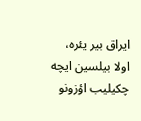ایراق بیر یئره، اولا بیلسین ایچه چکیلیب اؤزونو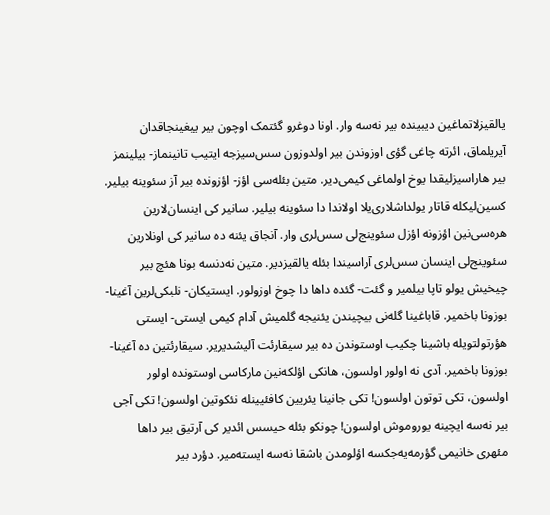یالقیزلاتماغین دیبینده بیر نه‌سه وار. اونا دوغرو گئتمک اوچون بیر ییغینجاقدان آیریلماق، ائرته چاغی گؤی اوزوندن بیر اولدوزون سس‌سیزجه ایتیب تانینماز- بیلینمز بیر هارا‌سیزلیقدا یوخ اولماغی کیمی‌دیر. متین بئله‌سی اؤز- اؤزونده بیر آز سئوینه بیلیر. کسین‌لیکله قاتار یولداشلاری‌یلا اولاندا دا سئوینه بیلیر. سانیر کی اینسان‌لارین هره‌سی‌نین اؤزونه اؤزل سئوینج‌لی سس‌لری وار. آنجاق یئنه ده سانیر کی اونلارین سئوینج‌لی اینسان سس‌لری آراسیندا بئله یالقیزدیر. متین نه‌دنسه بونا هئچ بیر چیخیش یولو تاپا بیلمیر و گئت- گئده داها دا چوخ اوزولور. ایستیکان- نلبکی‌لرین آغینا- بوزونا باخمیر. قاباغینا گله‌نی بیچیندن یئنیجه گلمیش آدام کیمی ایستی- ایستی هؤرتولتویله باشینا چکیب اوستوندن ده بیر سیقارئت آلیشدیریر. سیقارئتین ده آغینا- بوزونا باخمیر. آدی نه اولور اولسون، هانکی اؤلکه‌نین مارکاسی اوستونده اولور اولسون، تکی توتون اولسون! تکی جانینا یئریین کافئیینله نئکوتین اولسون! تکی آجی بیر نه‌سه ایچینه یوروموش اولسون! چونکو بئله حیسس ائدیر کی آرتیق بیر داها مئهری خانیمی گؤرمه‌یه‌جکسه اؤلومدن باشقا نه‌سه ایسته‌میر. دؤرد بیر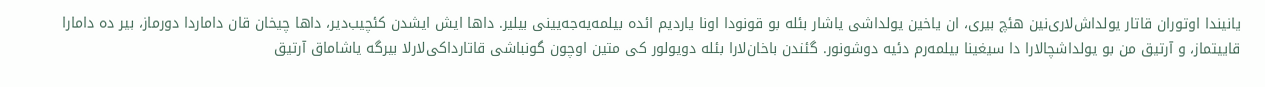یانیندا اوتوران قاتار یولداش‌لاری‌نین هئچ بیری، ان یاخین یولداشی یاشار بئله بو قونودا اونا یاردیم ائده بیلمه‌یه‌جه‌یینی بیلیر. داها ایش ایشدن کئچیب‌دیر، داها چیخان قان داماردا دورماز، بیر ده دامارا قاییتماز، و آرتیق من بو یولداشچا‌لارا دا سیغینا بیلمه‌رم دئیه دوشونور. گئندن باخان‌لارا بئله دویولور کی متین اوچون گونباشی قاتارداکی‌لارلا بیرگه یاشاماق آرتیق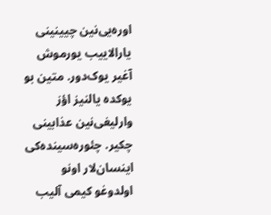اوره‌یی‌نین چیینینی یارالاییب یورموش آغیر یوک‌دور. متین بو یوکده یالنیز اؤز وارلیغی‌نین عذابینی چکیر. چئوره‌سینده‌کی اینسان‌لار اونو اولدوغو کیمی آلیب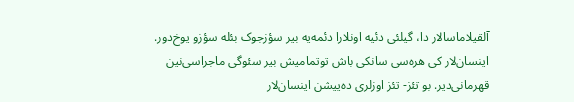آلقیلاماسا‌لار دا، گیلئی دئیه اونلارا دئمه‌یه بیر سؤزجوک بئله سؤزو یوخ‌دور. اینسان‌لار کی هره‌سی سانکی باش توتمامیش بیر سئوگی ماجراسی‌نین قهرمانی‌دیر. بو تئز- تئز اوزلری ده‌ییشن اینسان‌لار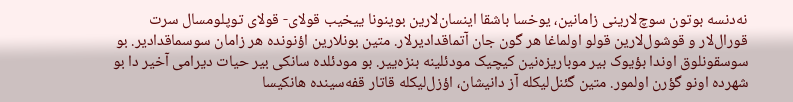نه‌دنسه بوتون سوچ‌لارینی زامانین، یوخسا باشقا اینسان‌لارین بوینونا ییخیب قولای- قولای توپلومسال سرت قورال‌لار و قوشول‌لارین قولو اولماغا هر گون جان آتماقدا‌دیرلار. متین بونلارین اؤنونده هر زامان سوسماقدا‌دیر. بو سوسقونلوق اوندا بؤیوک بیر موباریزه‌نین کیچیک مودئلینه بنزه‌ییر. بو مودئلده سانکی بیر حیات دیرامی آخیر دا بو شهرده اونو گؤرن اولمور. متین گئنل‌لیکله آز دانیشان، اؤزل‌لیکله قاتار قفه‌سینده هانکیسا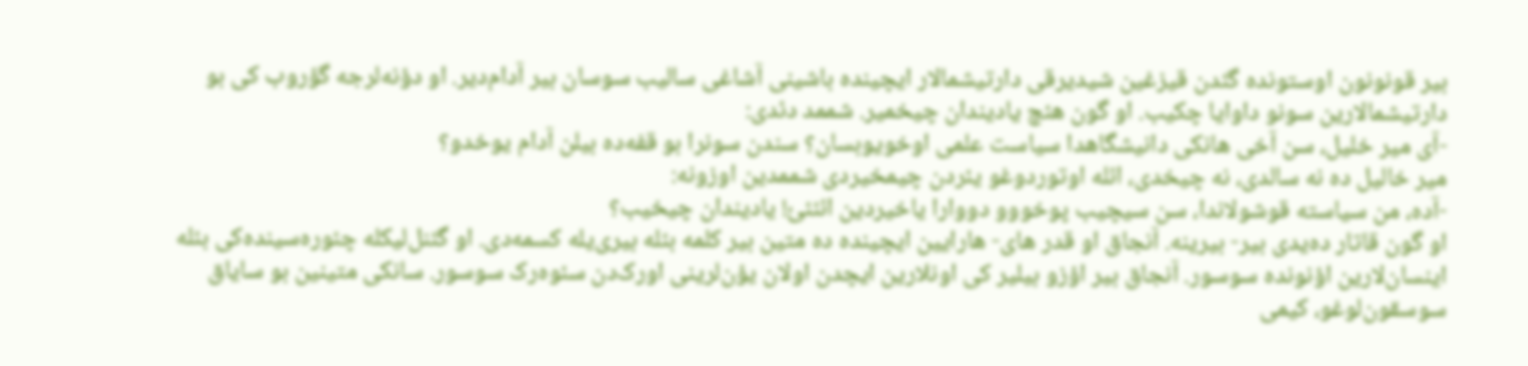بیر قونونون اوستونده گئدن قیزغین شیدیرقی دارتیشما‌لار ایچینده باشینی آشاغی سالیب سوسان بیر آدام‌دیر. او دؤنه‌لرجه گؤروب کی بو دارتیشما‌لارین سونو داوایا چکیب. او گون هئچ یادیندان چیخمیر. شممد دئدی:
-آی میر خلیل، سن آخی هانکی دانیشگاهدا سیاست علمی اوخویوبسان؟ سندن سونرا بو قفه‌ده بیلن آدام یوخدو؟
میر خالیل ده نه سالدی، نه چیخدی، ائله اوتوردوغو یئردن چیمخیردی شممدین اوزونه:
-آده، من سیاسته قوشولاندا، سن سیچیب پوخووو دووارا یاخیردین ائئئئ! یادیندان چیخیب؟
او گون قاتار ده‌یدی بیر- بیرینه. آنجاق او قدر های- هارایین ایچینده ده متین بیر کلمه بئله بیری‌یله کسمه‌دی. او گئنل‌لیکله چئوره‌سینده‌کی بئله اینسان‌لارین اؤنونده سوسور. آنجاق بیر اؤزو بیلیر کی اونلارین ایچدن اولان یؤن‌لرینی اورک‌دن سئوه‌رک سوسور. سانکی متینین بو سایاق سوسقون‌لوغو، کیمی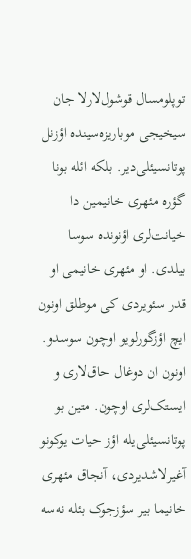توپلومسال قوشول‌لارلا جان سیخیجی موباریزه‌سینده اؤزنل پوتانسیئلی‌دیر. بلکه ائله بونا گؤره مئهری خانیمین دا خیانت‌لری اؤنونده سوسا بیلدی. او مئهری خانیمی او قدر سئویردی کی موطلق اونون ایچ اؤزگورلویو اوچون سوسدو. اونون ان دوغال حاق‌لاری و ایستک‌لری اوچون. متین بو پوتانسیئلی‌یله اؤز حیات یوکونو آغیرلاشدیردی، آنجاق مئهری خانیما بیر سؤزجوک بئله نه‌سه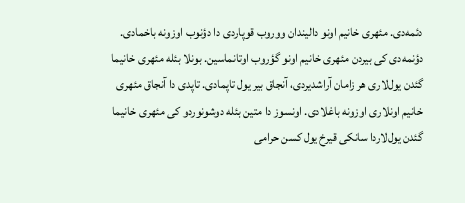دئمه‌دی. مئهری خانیم اونو دالیندان ووروب قوپاردی دا دؤنوب اوزونه باخمادی. دؤنمه‌دی کی بیردن مئهری خانیم اونو گؤروب اوتانماسین. بونلا بئله مئهری خانیما گئدن یول‌لاری هر زامان آراشدیردی، آنجاق بیر یول تاپمادی. تاپدی دا آنجاق مئهری خانیم اونلاری اوزونه باغلادی. اونسوز دا متین بئله دوشونوردو کی مئهری خانیما گئدن یول‌لاردا سانکی قیرخ یول کسن حرامی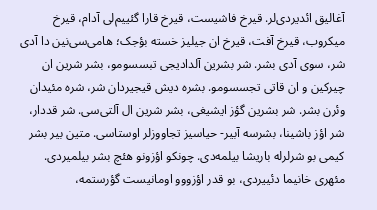آغا‌لیق ائدیردی‌لر. قیرخ فاشیست، قیرخ قارا گئییم‌لی آدام، قیرخ میکروب، قیرخ آفت، قیرخ ان جیلیز خسته بؤجک؛ هامی‌سی‌نین دا آدی شر، سوی آدی بشر. شر بشرین آلدادیجی تبسسومو، بشر شرین ان چیرکین و ان قاتی تجسسومو. بشره دیش قیجیردان شر، شره مئیدان وئرن بشر. شر بشرین گؤز ایشیغی، بشر شرین ال آلتی‌سی. شر قددار، شر اؤز باشینا، بشرسه آبیر- حیا‌سیز تجاووزلر اوستاسی. متین بیر بشر کیمی بو شرلرله باریشا بیلمه‌دی. چونکو اؤزونو هئچ بشر بیلمیردی. مئهری خانیما دئییردی، بو قدر اؤزووو اومانیست گؤرستمه،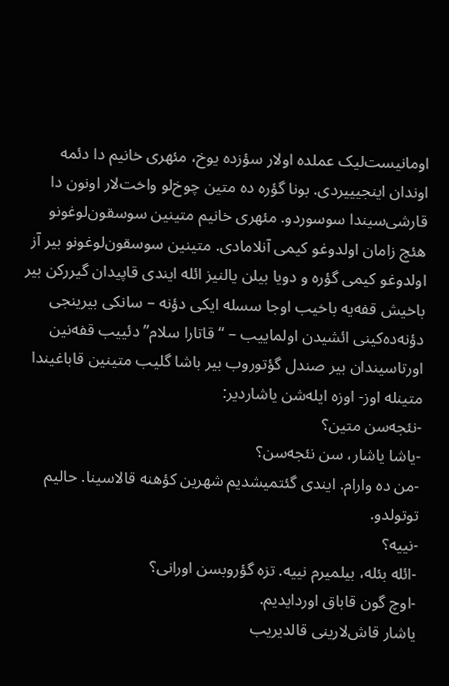اومانیست‌لیک عملده اولار سؤزده یوخ، مئهری خانیم دا دئمه اوندان اینجیییردی. بونا گؤره ده متین چوخ‌لو واخت‌لار اونون دا قارشی‌سیندا سوسوردو. مئهری خانیم متینین سوسقون‌لوغونو هئچ زامان اولدوغو کیمی آنلامادی. متینین سوسقون‌لوغونو بیر آز اولدوغو کیمی گؤره و دویا بیلن یالنیز ائله ایندی قاپیدان گیررکن بیر باخیش قفه‌یه باخیب اوجا سسله ایکی دؤنه – سانکی بیرینجی دؤنه‌ده‌کینی ائشیدن اولماییب – “قاتارا سلام” دئییب قفه‌نین اورتاسیندان بیر صندل گؤتوروب بیر باشا گلیب متینین قاباغیندا متینله اوز- اوزه ایله‌شن یاشاردیر:
-نئجه‌سن متین؟
-یاشا یاشار، سن نئجه‌سن؟
-من ده وارام. ایندی گئتمیشدیم شهرین کؤهنه قالاسینا. حالیم توتولدو.
-نییه؟
-ائله بئله، بیلمیرم نییه. تزه گؤروبسن اورانی؟
-اوچ گون قاباق اوردایدیم.
یاشار قاش‌لارینی قالدیریب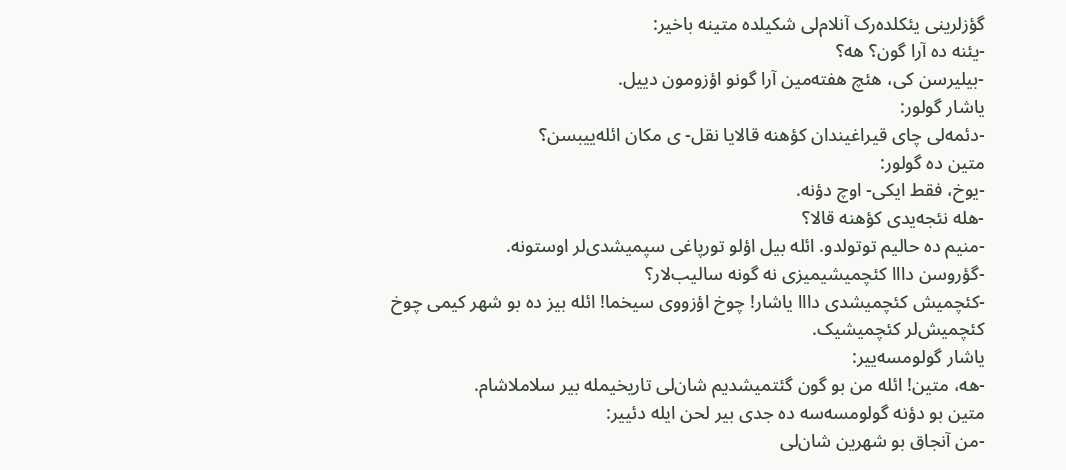گؤزلرینی یئکلده‌رک آنلام‌لی شکیلده متینه باخیر:
-یئنه ده آرا گون؟ هه؟
-بیلیرسن کی، هئچ هفته‌مین آرا گونو اؤزومون دییل.
یاشار گولور:
-دئمه‌لی چای قیراغیندان کؤهنه قالایا نقل- ی مکان ائله‌ییبسن؟
متین ده گولور:
-یوخ، فقط ایکی- اوچ دؤنه.
-هله نئجه‌یدی کؤهنه قالا؟
-منیم ده حالیم توتولدو. ائله بیل اؤلو تورپاغی سپمیشدی‌لر اوستونه.
-گؤروسن دااا کئچمیشیمیزی نه گونه سالیب‌لار؟
-کئچمیش کئچمیشدی دااا یاشار! چوخ اؤزووی سیخما! ائله بیز ده بو شهر کیمی چوخ کئچمیش‌لر کئچمیشیک.
یاشار گولومسه‌ییر:
-هه، متین! ائله من بو گون گئتمیشدیم شان‌لی تاریخیمله بیر سلاملاشام.
متین بو دؤنه گولومسه‌سه ده جدی بیر لحن ایله دئییر:
-من آنجاق بو شهرین شان‌لی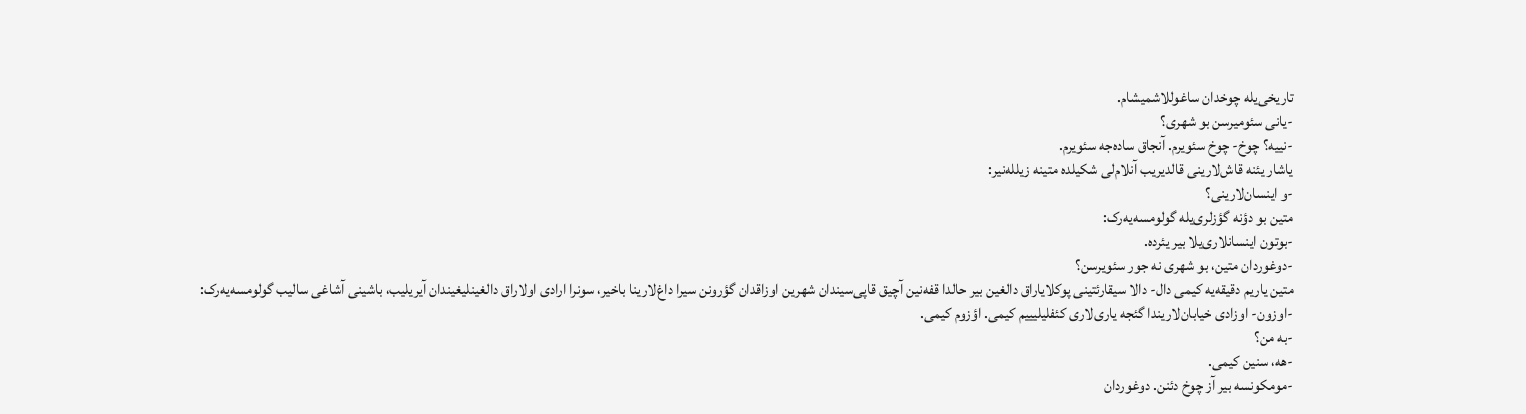تاریخی‌یله چوخدان ساغوللاشمیشام.
-یانی سئومیرسن بو شهری؟
-نییه؟ چوخ- چوخ سئویرم. آنجاق ساده‌جه سئویرم.
یاشار یئنه قاش‌لارینی قالدیریب آنلام‌لی شکیلده متینه زیلله‌نیر:
-و اینسان‌لارینی؟
متین بو دؤنه گؤزلری‌یله گولومسه‌یه‌رک:
-بوتون اینسانلاری‌یلا بیر یئرده.
-دوغوردان متین، بو شهری نه جور سئویرسن؟
متین یاریم دقیقه‌یه کیمی دال- دالا سیقارئتینی پوکلایا‌راق دالغین بیر حالدا قفه‌نین آچیق قاپی‌سیندان شهرین اوزاقدان گؤرونن سیرا داغ‌لارینا باخیر، سونرا ارادی اولا‌راق دالغینلیغیندان آیریلیب، باشینی آشاغی سالیب گولومسه‌یه‌رک:
-اوزون- اوزادی خیابان‌لاریندا گئجه یاری‌لاری کئفلیلیییم کیمی. اؤزوم کیمی.
-به من؟
-هه، سنین کیمی.
-مومکونسه بیر آز چوخ دئنن. دوغوردان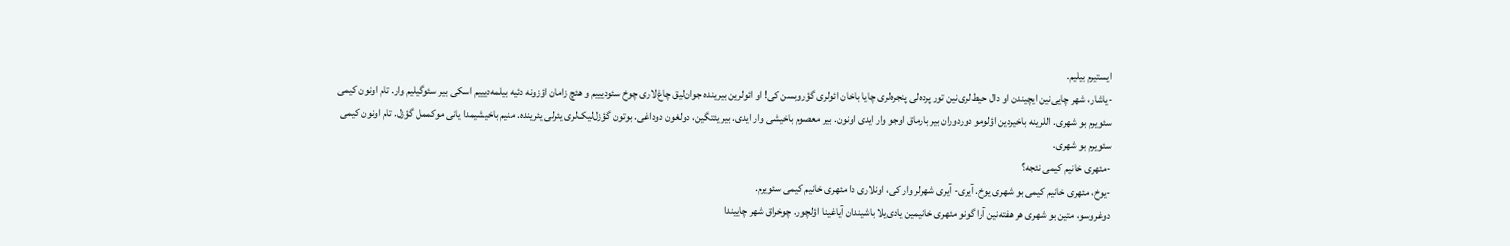ایستیرم بیلیم.
-یاشار، شهر چایی‌نین ایچیندن او دال حیط‌لری‌نین تور پرده‌لی پنجره‌لری چایا باخان ائولری گؤروبسن کی! او ائولرین بیرینده جوان‌لیق چاغ‌لاری چوخ سئودیییم و هئچ زامان اؤزونه دئیه بیلمه‌دیییم اسکی بیر سئوگیلیم وار. تام اونون کیمی سئویرم بو شهری. اللرینه باخیردین اؤلومو دوردوران بیر بارماق اوجو وار ایدی اونون. بیر معصوم باخیشی وار ایدی. بیر یئتگین، دولغون دوداغی. بوتون گؤزل‌لیک‌لری یئرلی یئرینده. منیم باخیشیمدا یانی موکممل گؤزل. تام اونون کیمی سئویرم بو شهری.
-مئهری خانیم کیمی نئجه؟
-یوخ، مئهری خانیم کیمی بو شهری یوخ. آیری- آیری شهرلر وار کی، اونلاری دا مئهری خانیم کیمی سئویرم.
دوغروسو، متین بو شهری هر هفته‌نین آرا گونو مئهری خانیمین یادی‌یلا باشیندان آیاغینا اؤلچور. چوخراق شهر چاییندا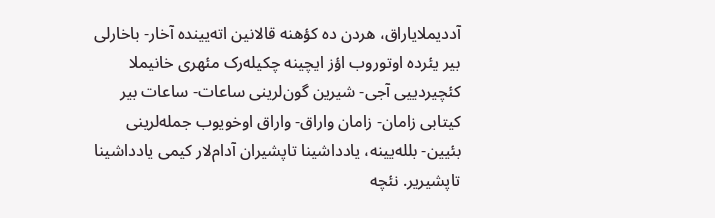آددیملایا‌راق، هردن ده کؤهنه قالانین اته‌یینده آخار- باخارلی بیر یئرده اوتوروب اؤز ایچینه چکیله‌رک مئهری خانیملا کئچیردییی آجی- شیرین گون‌لرینی ساعات- ساعات بیر کیتابی زامان- زامان واراق- واراق اوخویوب جمله‌لرینی بئیین- بلله‌یینه، یادداشینا تاپشیران آدام‌لار کیمی یادداشینا تاپشیریر. نئچه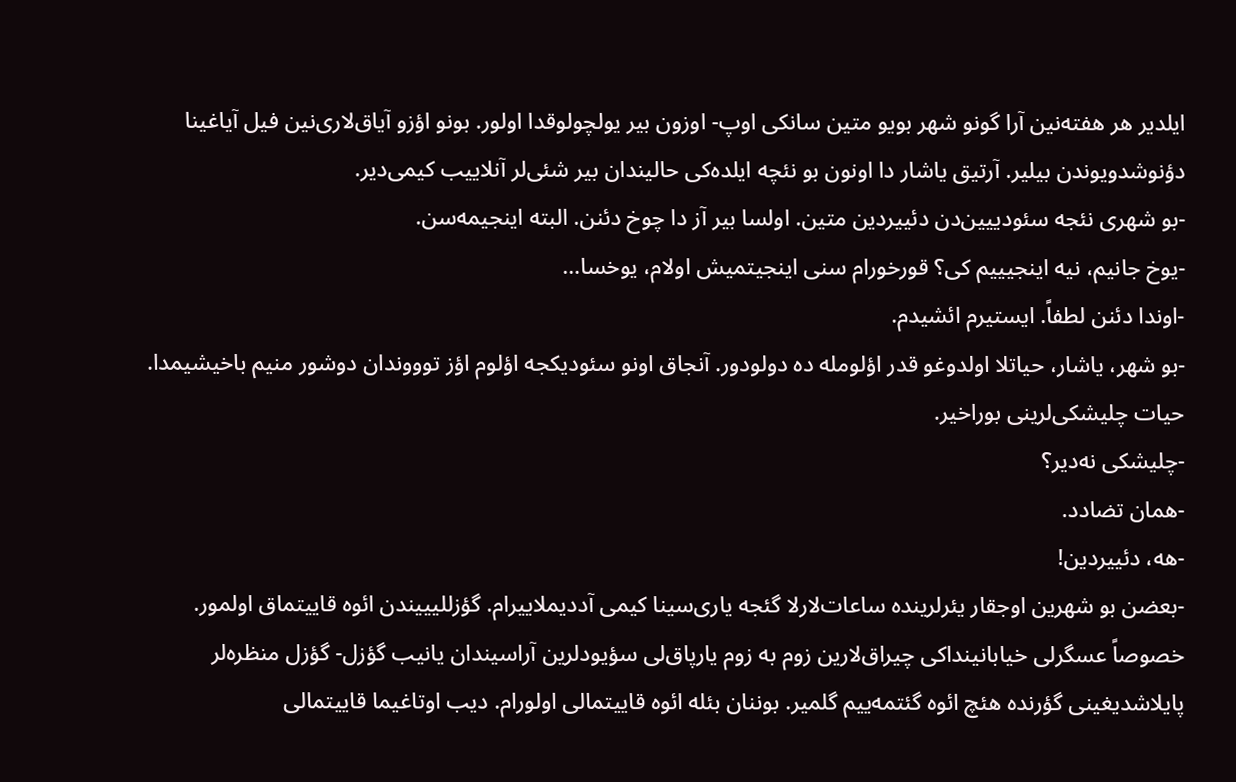ایلدیر هر هفته‌نین آرا گونو شهر بویو متین سانکی اوپ- اوزون بیر یولچولوقدا اولور. بونو اؤزو آیاق‌لاری‌نین فیل آیاغینا دؤنوشدویوندن بیلیر. آرتیق یاشار دا اونون بو نئچه ایلده‌کی حالیندان بیر شئی‌لر آنلاییب کیمی‌دیر.
-بو شهری نئجه سئودییین‌دن دئییردین متین. اولسا بیر آز دا چوخ دئنن. البته اینجیمه‌سن.
-یوخ جانیم، نیه اینجیییم کی؟ قورخورام سنی اینجیتمیش اولام، یوخسا…
-اوندا دئنن لطفاً. ایستیرم ائشیدم.
-بو شهر، یاشار، حیاتلا اولدوغو قدر اؤلومله ده دولودور. آنجاق اونو سئودیکجه اؤلوم اؤز توووندان دوشور منیم باخیشیمدا. حیات چلیشکی‌لرینی بوراخیر.
-چلیشکی نه‌دیر؟
-همان تضادد.
-هه، دئییردین!
-بعضن بو شهرین اوجقار یئرلرینده ساعات‌لارلا گئجه یاری‌سینا کیمی آددیملاییرام. گؤزللیییندن ائوه قاییتماق اولمور. خصوصاً عسگرلی خیابانینداکی چیراق‌لارین زوم به زوم یارپاق‌لی سؤیودلرین آراسیندان یانیب گؤزل- گؤزل منظره‌لر پایلاشدیغینی گؤرنده هئچ ائوه گئتمه‌ییم گلمیر. بوننان بئله ائوه قاییتما‌لی اولورام. دیب اوتاغیما قاییتما‌لی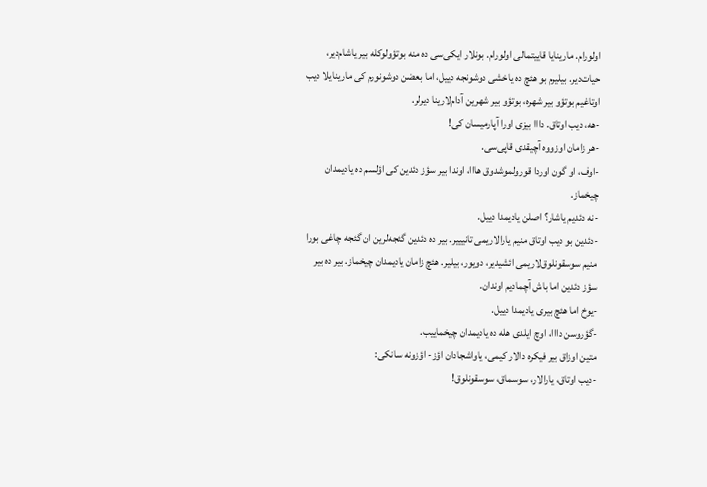اولورام. مارینایا قاییتما‌لی اولورام. بونلار ایکی‌سی ده منه بوتؤولوکله بیر یاشام‌دیر، حیات‌دیر. بیلیرم بو هئچ ده یاخشی دوشونجه دییل، اما بعضن دوشونورم کی مارینایلا دیب اوتاغیم بوتؤو بیر شهره، بوتؤو بیر شهرین آدام‌لارینا دیرلر.
-هه، دیب اوتاق. دااا بیزی اورا آپارمیسان کی!
-هر زامان اوزووه آچیقدی قاپی‌سی.
-اوف، او گون اوردا قورولموشدوق هااا، اوندا بیر سؤز دئدین کی اؤلسم ده یادیمدان چیخماز.
-نه دئدیم یاشار؟ اصلن یادیمدا دییل.
-دئدین بو دیب اوتاق منیم یارا‌لاریمی تانیییر. بیر ده دئدین گئجه‌لرین ان گئجه چاغی بورا منیم سوسقونلوق‌لاریمی ائشیدیر، دویور، بیلیر. هئچ زامان یادیمدان چیخماز. بیر ده بیر سؤز دئدین اما باش آچمادیم اوندان.
-یوخ اما هئچ بیری یادیمدا دییل.
-گؤروسن دااا، اوچ ایلدی هله ده یادیمدان چیخماییب.
متین اوزاق بیر فیکره دالار کیمی، یاواشجا‌دان اؤز- اؤزونه سانکی:
-دیب اوتاق، یارا‌لار، سوسماق، سوسقونلوق!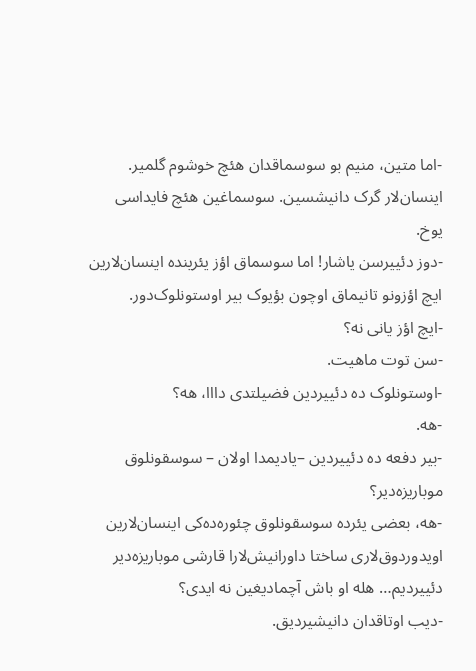-اما متین، منیم بو سوسماقدان هئچ خوشوم گلمیر. اینسان‌لار گرک دانیشسین. سوسماغین هئچ فایداسی یوخ.
-دوز دئییرسن یاشار! اما سوسماق اؤز یئرینده اینسان‌لارین ایچ اؤزونو تانیماق اوچون بؤیوک بیر اوستونلوک‌دور.
-ایچ اؤز یانی نه؟
-سن توت ماهیت.
-اوستونلوک ده دئییردین فضیلتدی دااا، هه؟
-هه.
-بیر دفعه ده دئییردین –یادیمدا اولان – سوسقونلوق موباریزه‌دیر؟
-هه، بعضی یئرده سوسقونلوق چئوره‌ده‌کی اینسان‌لارین اویدوردوق‌لاری ساختا داورانیش‌لارا قارشی موباریزه‌دیر دئییردیم… هله او باش آچمادیغین نه ایدی؟
-دیب اوتاقدان دانیشیردیق.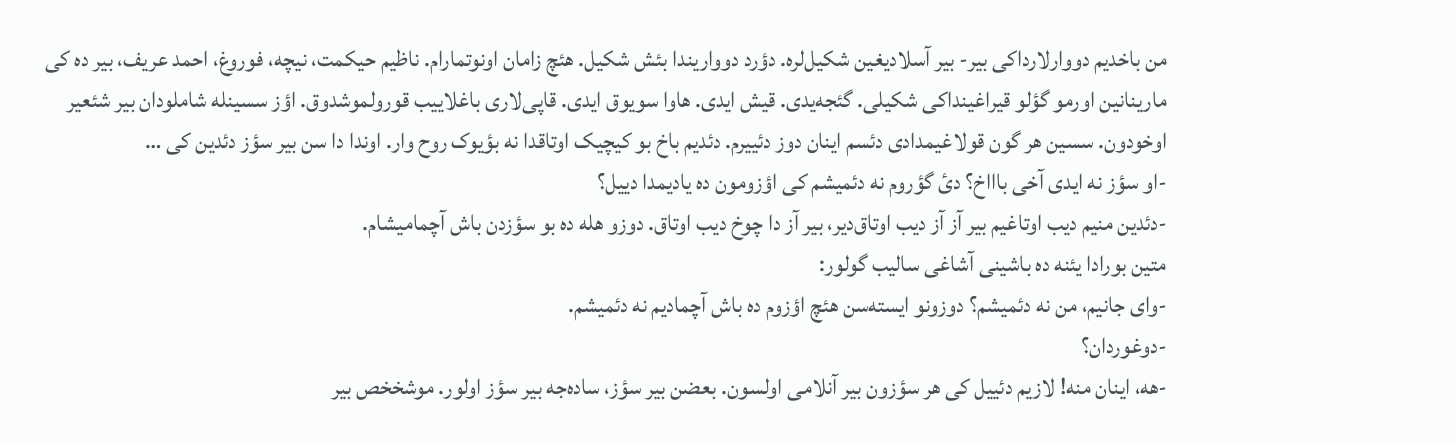من باخدیم دووارلارداکی بیر- بیر آسلادیغین شکیل‌لره. دؤرد دوواریندا بئش شکیل. هئچ زامان اونوتمارام. ناظیم حیکمت، نیچه، فوروغ، احمد عریف، بیر ده کی مارینانین اورمو گؤلو قیراغینداکی شکیلی. گئجه‌یدی. قیش ایدی. هاوا سویوق ایدی. قاپی‌لاری باغلاییب قورولموشدوق. اؤز سسینله شاملودان بیر شئعیر اوخودون. سسین هر گون قولاغیمدادی دئسم اینان دوز دئییرم. دئدیم باخ بو کیچیک اوتاقدا نه بؤیوک روح وار. اوندا دا سن بیر سؤز دئدین کی …
-او سؤز نه ایدی آخی باااخ؟ دئ گؤروم نه دئمیشم کی اؤزومون ده یادیمدا دییل؟
-دئدین منیم دیب اوتاغیم بیر آز آز دیب اوتاق‌دیر، بیر آز دا چوخ دیب اوتاق. دوزو هله ده بو سؤزدن باش آچمامیشام.
متین بورادا یئنه ده باشینی آشاغی سالیب گولور:
-وای جانیم، من نه دئمیشم؟ دوزونو ایسته‌سن هئچ اؤزوم ده باش آچمادیم نه دئمیشم.
-دوغوردان؟
-هه، اینان منه! لازیم دئییل کی هر سؤزون بیر آنلامی اولسون. بعضن بیر سؤز، ساده‌جه بیر سؤز اولور. موشخخص بیر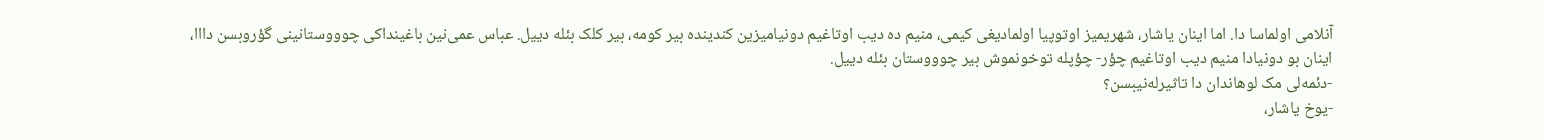آنلامی اولماسا دا. اما اینان یاشار، شهریمیز اوتوپیا اولمادیغی کیمی، منیم ده دیب اوتاغیم دونیامیزین کندینده بیر کومه، بیر کلک بئله دییل. عباس عمی‌نین باغینداکی چوووستانینی گؤروبسن دااا، اینان بو دونیادا منیم دیب اوتاغیم چؤر- چؤپله توخونموش بیر چوووستان بئله دییل.
-دئمه‌لی مک لوهاندان دا تاثیرله‌نیبسن؟
-یوخ یاشار،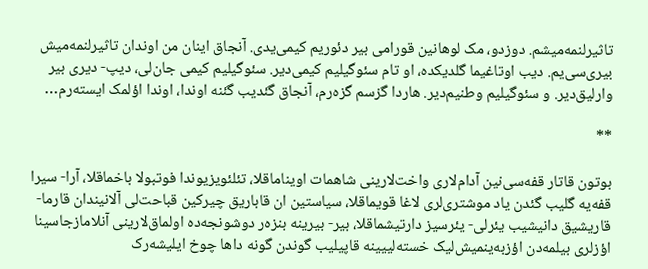تاثیرلنمه‌میشم. دوزدو، مک لوهانین قورامی بیر دئوریم کیمی‌یدی. آنجاق اینان من اوندان تاثیرلنمه‌میش بیری‌سی‌یم. دیب اوتاغیما گلدیکده، او تام سئوگیلیم کیمی‌دیر. سئوگیلیم کیمی جان‌لی، دیپ- دیری بیر وارلیق‌دیر. و سئوگیلیم وطنیم‌دیر. هاردا گزسم گزه‌رم، آنجاق گئدیب گئنه اوندا، اوندا اؤلمک ایسته‌رم…

**

بوتون قاتار قفه‌سی‌نین آدام‌لاری واخت‌لارینی شاهمات اویناماقلا، تئلئویزیوندا فوتبولا باخماقلا، آرا- سیرا قفه‌یه گلیب گئدن یاد موشتری‌لری لاغا قویماقلا، سیاستین ان قاباریق چیرکین قباحت‌لی آلانیندان قارما- قاریشیق دانیشیب یئرلی- یئرسیز دارتیشماقلا، بیر- بیرینه بنزه‌ر دوشونجه‌ده اولماق‌لارینی آنلامازجاسینا اؤزلری بیلمه‌دن اؤزبه‌ینمیش‌لیک خسته‌لییینه قاپیلیب گوندن گونه داها چوخ ایلیشه‌رک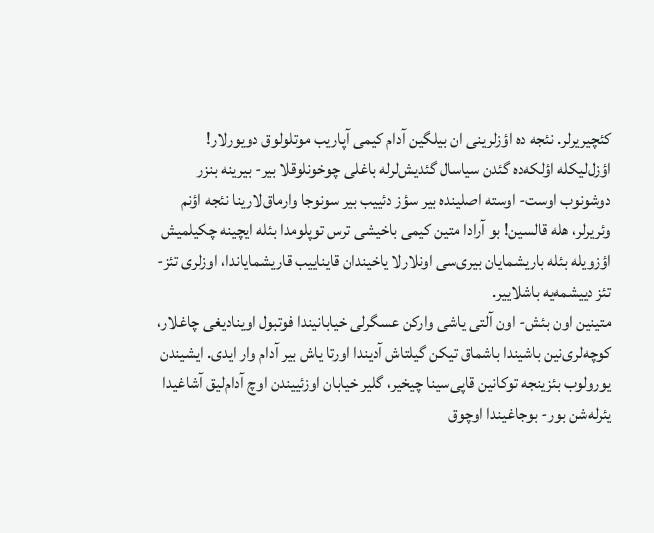کئچیریرلر. نئجه ده اؤزلرینی ان بیلگین آدام کیمی آپاریب موتلولوق دویورلار! اؤزل‌لیکله اؤلکه‌ده گئدن سیاسال گئدیش‌لرله باغلی چوخونلوقلا بیر- بیرینه بنزر دوشونوب اوست- اوسته اصلینده بیر سؤز دئییب بیر سونوجا وارماق‌لارینا نئجه اؤنم وئریرلر، هله قالسین! بو آرادا متین کیمی باخیشی ترس توپلومدا بئله ایچینه چکیلمیش اؤزویله بئله باریشمایان بیری‌سی اونلارلا یاخیندان قایناییب قاریشمایاندا، اوزلری تئز- تئز دییشمه‌یه باشلاییر.
متینین اون بئش- اون آلتی یاشی وارکن عسگرلی خیابانیندا فوتبول اوینادیغی چاغلار، کوچه‌لری‌نین باشیندا باشماق تیکن گیلتاش آدیندا اورتا یاش بیر آدام وار ایدی. ایشیندن یورولوب بئزینجه توکانین قاپی‌سینا چیخیر، گلیر خیابان اوزئییندن اوچ آدام‌لیق آشاغیدا یئرله‌شن بور- بوجاغیندا اوچوق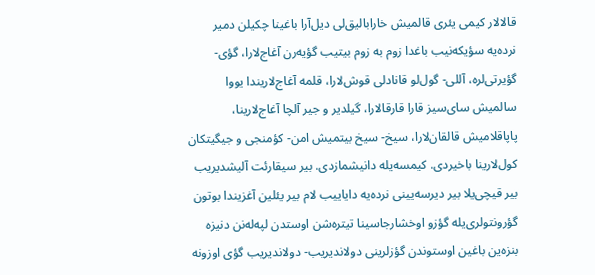قالا‌لار کیمی یئری قالمیش خارابا‌لیق‌لی دیل‌آرا باغینا چکیلن دمیر نرده‌یه سؤیکه‌نیب باغدا زوم به زوم بیتیب گؤیه‌رن آغاج‌لارا، گؤی- گؤیرتی‌لره، آللی- گول‌لو قانادلی قوش‌لارا، قلمه آغاج‌لاریندا یووا سالمیش سای‌سیز قارا قارقا‌لارا، گیلدیر و جیر آلچا آغاج‌لارینا، پاپاقلامیش قالقان‌لارا، سیخ- سیخ بیتمیش امن- کؤمنجی و جیگیتکان کول‌لارینا باخیردی. کیمسه‌یله دانیشمازدی. بیر سیقارئت آلیشدیریب بیر قیچی‌یلا بیر دیرسه‌یینی نرده‌یه دایاییب لام بیر یئلین آغزیندا بوتون گؤرونتولری‌یله گؤزو اوخشارجاسینا تیتره‌شن اوستدن لپه‌له‌نن دنیزه بنزه‌ین باغین اوستوندن گؤزلرینی دولاندیریب- دولاندیریب گؤی اوزونه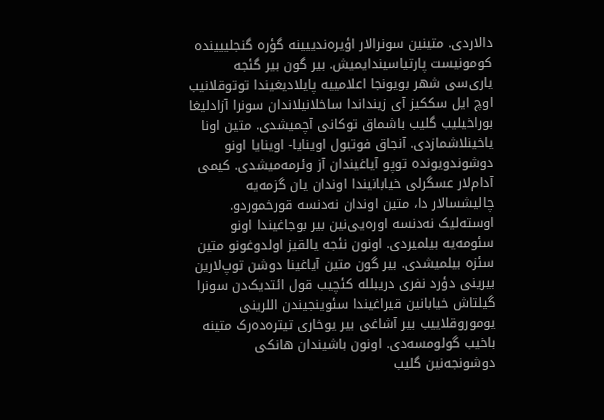دالاردی. متینین سونرا‌لار اؤیره‌ندییینه گؤره گنجلییینده کومونیست پارتیاسیندایمیش. بیر گون بیر گئجه یاری‌سی شهر بویونجا اعلامییه پایلادیغیندا توتوقلانیب اوچ ایل سککیز آی زینداندا ساخلانیلاندان سونرا آزادلیغا بوراخیلیب گلیب باشماق توکانی آچمیشدی. متین اونا یاخینلاشمازدی. آنجاق فوتبول اوینایا- اوینایا اونو دوشوندویونده توپو آیاغیندان آز وئرمه‌میشدی. کیمی آدام‌لار عسگرلی خیابانیندا اوندان یان گزمه‌یه چالیشسا‌لار دا، متین اوندان نه‌دنسه قورخموردو. اوسته‌لیک نه‌دنسه اوره‌یی‌نین بیر بوجاغیندا اونو سئومه‌یه بیلمیردی. اونون نئجه یالقیز اولدوغونو متین سئزه بیلمیشدی. بیر گون متین آیاغینا دوشن توپ‌لارین بیرینی دؤرد نفری دریبلله کئچیب قول ائتدیک‌دن سونرا گیلتاش خیابانین قیراغیندا سئوینجیندن اللرینی یوموروقلاییب بیر آشاغی بیر یوخاری تیتره‌ده‌رک متینه باخیب گولومسه‌دی. اونون باشیندان هانکی دوشونجه‌نین گلیب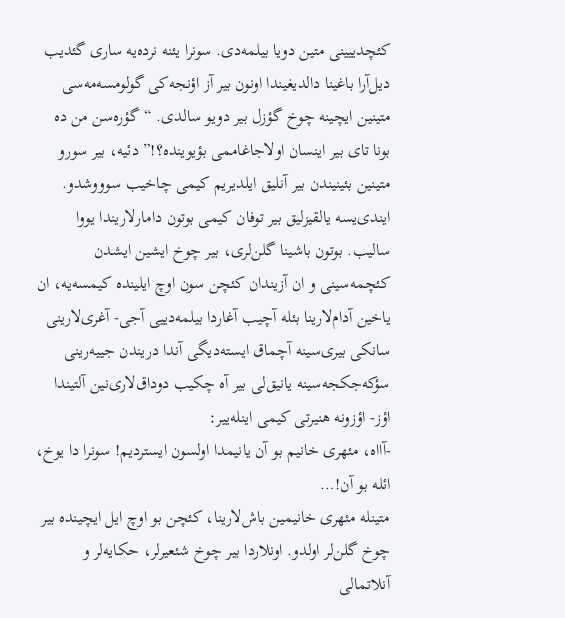کئچدییینی متین دویا بیلمه‌دی. سونرا یئنه نرده‌یه ساری گئدیب دیل‌آرا باغینا دالدیغیندا اونون بیر آز اؤنجه‌کی گولومسه‌مه‌سی متینین ایچینه چوخ گؤزل بیر دویو سالدی. “گؤره‌سن من ده بونا تای بیر اینسان اولاجاغاممی بؤیوینده؟!” دئیه، بیر سورو متینین بئینیندن بیر آنلیق ایلدیریم کیمی چاخیب سوووشدو. ایندی‌یسه یالقیزلیق بیر توفان کیمی بوتون دامارلاریندا یووا سالیب. بوتون باشینا گلن‌لری، بیر چوخ ایشین ایشدن کئچمه‌سینی و ان آزیندان کئچن سون اوچ ایلینده کیمسه‌یه، ان یاخین آدام‌لارینا بئله آچیب آغاردا بیلمه‌دییی آجی- آغری‌لارینی سانکی بیری‌سینه آچماق ایسته‌دیگی آندا دریندن جییه‌رینی سؤکه‌جکجه‌سینه یانیق‌لی بیر آه چکیب دوداق‌لاری‌نین آلتیندا اؤز- اؤزونه هنیرتی کیمی اینله‌ییر:
-آااه، مئهری خانیم بو آن یانیمدا اولسون ایستردیم! سونرا دا یوخ، ائله بو آن!…
متینله مئهری خانیمین باش‌لارینا، کئچن بو اوچ ایل ایچینده بیر چوخ گلن‌لر اولدو. اونلاردا بیر چوخ شئعیرلر، حکایه‌لر و آنلاتما‌لی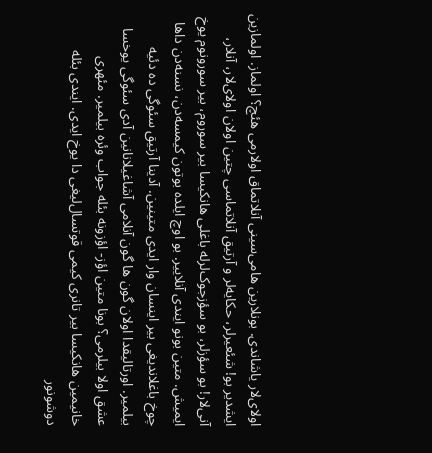اولای‌لار یاشاندی. بونلارین هامی‌سینی آنلاتماق اولارمی هئچ؟ اولماز. اولمازین ایشدیر بو! شئعیرلر، حکایه‌لر و آرتیق آنلاتماسی چتین اولان اولای‌لار، آنلار، آنی‌لار! بو سؤزلر، بو سؤزجوک‌لرله باغلی هانکیسا بیر سوروم، بیر سورونوم یوخ ایمیش. متین بونو ایندی آنلاییر. بو اوچ ایلده بوتون کیمسه‌دن، نسنه‌دن داها چوخ باغلاندیغی بیر اینسان وار ایدی متینین. آدینا آرتیق سئوگی ده دئیه بیلمیر. اورتا‌لیقدا اولان گون ها گون آنلامی آشاغیلانانین آدی سئوگی یوخسا عشق اولا بیلرمی؟ بونا متین اؤز- اؤزونه بئله جواب وئره بیلمیر. مئهری خانیمین هانکیسا بیر تانری کیمی قوتسال‌لیغی دا یوخ ایدی. ایندی بئله دوشونور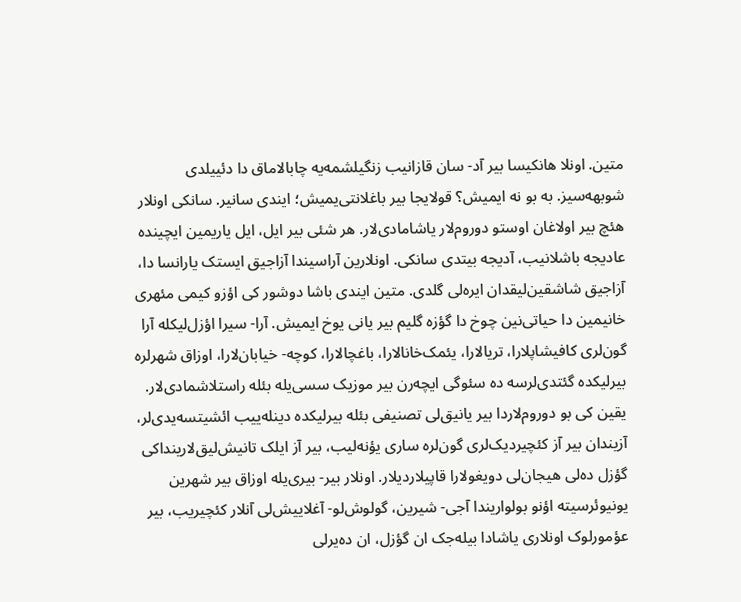متین. اونلا هانکیسا بیر آد- سان قازانیب زنگیلشمه‌یه چابالاماق دا دئییلدی شوبهه‌سیز. به بو نه ایمیش؟ قولایجا بیر باغلانتی‌یمیش؛ ایندی سانیر. سانکی اونلار هئچ بیر اولاغان اوستو دوروم‌لار یاشامادی‌لار. هر شئی بیر ایل، ایل یاریمین ایچینده عادیجه باشلانیب، آدیجه بیتدی سانکی. اونلارین آراسیندا آزاجیق ایستک یارانسا دا، آزاجیق شاشقین‌لیقدان ایره‌لی گلدی. متین ایندی باشا دوشور کی اؤزو کیمی مئهری خانیمین دا حیاتی‌نین چوخ دا گؤزه گلیم بیر یانی یوخ ایمیش. آرا- سیرا اؤزل‌لیکله آرا گون‌لری کافیشاپلارا، تریا‌لارا، یئمک‌خانا‌لارا، باغچا‌لارا، کوچه- خیابان‌لارا، اوزاق شهرلره بیرلیکده گئتدی‌لرسه ده سئوگی ایچه‌رن بیر موزیک سسی‌یله بئله راستلاشمادی‌لار. یقین کی بو دوروم‌لاردا بیر یانیق‌لی تصنیفی بئله بیرلیکده دینله‌ییب ائشیتسه‌یدی‌لر، آزیندان بیر آز کئچیردیک‌لری گون‌لره ساری یؤنه‌لیب، بیر آز ایلک تانیش‌لیق‌لارینداکی گؤزل ده‌لی هیجان‌لی دویغولارا قاپیلاردیلار. اونلار بیر- بیری‌یله اوزاق بیر شهرین یونیوئرسیته اؤنو بولواریندا آجی- شیرین، گولوش‌لو- آغلاییش‌لی آنلار کئچیریب، بیر عؤمورلوک اونلاری یاشادا بیله‌جک ان گؤزل، ان ده‌یرلی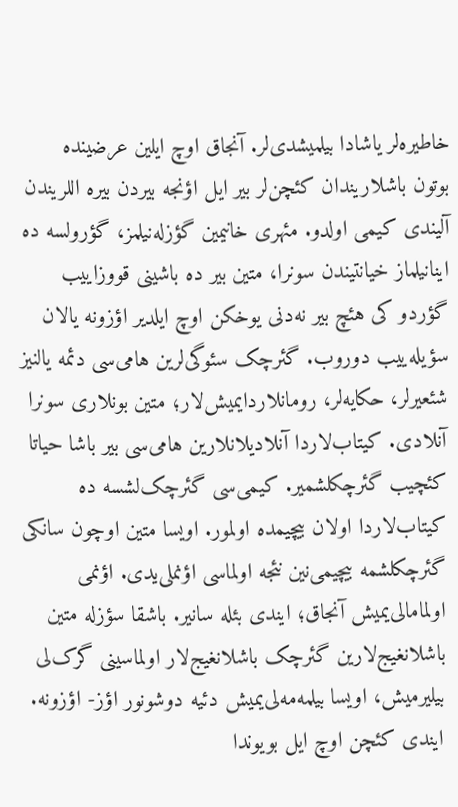خاطیره‌لر یاشادا بیلمیشدی‌لر. آنجاق اوچ ایلین عرضینده بوتون باشلاریندان‌ کئچن‌لر بیر ایل اؤنجه بیردن بیره اللریندن آلیندی کیمی اولدو. مئهری خانیمین گؤزله‌نیلمز، گؤرولسه ده اینانیلماز خیانتیندن سونرا، متین بیر ده باشینی قووزاییب گؤردو کی هئچ بیر نه‌دنی یوخکن اوچ ایلدیر اؤزونه یالان سؤیله‌ییب دوروب. گئرچک سئوگی‌لرین هامی‌سی دئمه یالنیز شئعیرلر، حکایه‌لر، رومانلاردایمیش‌لار؛ متین بونلاری سونرا آنلادی. کیتاب‌لاردا آنلادیلانلارین هامی‌سی بیر باشا حیاتا کئچیب گئرچکلشمیر. کیمی‌سی گئرچک‌لشسه ده کیتاب‌لاردا اولان بیچیمده اولمور. اویسا متین اوچون سانکی گئرچکلشمه بیچیمی‌نین نئجه اولماسی اؤنملی‌یدی. اؤنمی اولمامالی‌یمیش آنجاق؛ ایندی بئله سانیر. باشقا سؤزله متین باشلانغیج‌لارین گئرچک باشلانغیج‌لار اولماسینی گرک‌لی بیلیرمیش، اویسا بیلمه‌مه‌لی‌یمیش دئیه دوشونور اؤز- اؤزونه. ایندی کئچن اوچ ایل بویوندا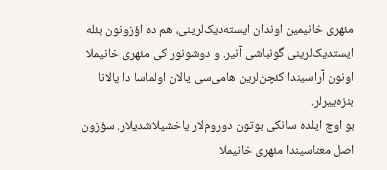مئهری خانیمین اوندان ایسته‌دیک‌لرینی، هم ده اؤزونون بئله ایستدیک‌لرینی گونباشی آنیر. و دوشونور کی مئهری خانیملا اونون آراسیندا کئچن‌لرین هامی‌سی یالان اولماسا دا یالانا بنزه‌ییرلر.
بو اوچ ایلده سانکی بوتون دوروم‌لار یاخشیلاشدیلار. سؤزون اصل معناسیندا مئهری خانیملا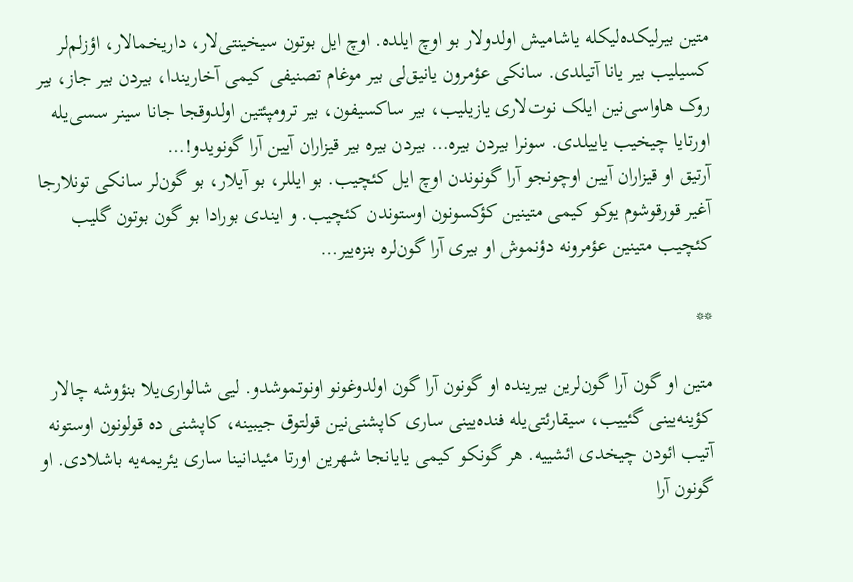متین بیرلیکده‌لیکله یاشامیش اولدولار بو اوچ ایلده. اوچ ایل بوتون سیخینتی‌لار، داریخما‌لار، اؤزلم‌لر کسیلیب بیر یانا آتیلدی. سانکی عؤمرون یانیق‌لی بیر موغام تصنیفی کیمی آخاریندا، بیردن بیر جاز، بیر روک هاواسی‌نین ایلک نوت‌لاری یازیلیب، بیر ساکسیفون، بیر ترومپئتین اولدوقجا جانا سینر سسی‌یله اورتایا چیخیب یاییلدی. سونرا بیردن بیره… بیردن بیره بیر قیزاران آیین آرا گونویدو!…
آرتیق او قیزاران آیین اوچونجو آرا گونوندن اوچ ایل کئچیب. بو ایللر، بو آیلار، بو گون‌لر سانکی تونلارجا آغیر قورقوشوم یوکو کیمی متینین کؤکسونون اوستوندن کئچیب. و ایندی بورادا بو گون بوتون گلیب کئچیب متینین عؤمرونه دؤنموش او بیری آرا گون‌لره بنزه‌ییر…

**

متین او گون آرا گون‌لرین بیرینده او گونون آرا گون اولدوغونو اونوتموشدو. لیی شالواری‌یلا بنؤوشه چالار کؤینه‌یینی گئییب، سیقارئتی‌یله فنده‌یینی ساری کاپشنی‌نین قولتوق جیبینه، کاپشنی ده قولونون اوستونه آتیب ائودن چیخدی ائشییه. هر گونکو کیمی یایانجا شهرین اورتا مئیدانینا ساری یئریمه‌یه باشلادی. او گونون آرا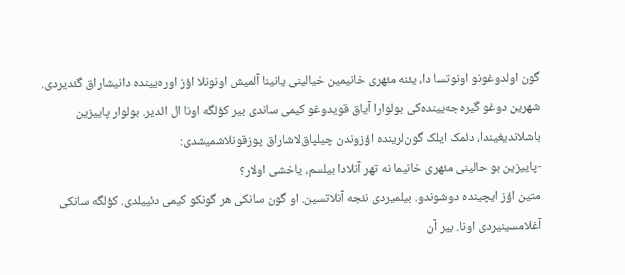گون اولدوغونو اونوتسا دا، یئنه مئهری خانیمین خیالینی یانینا آلمیش اونونلا اؤز اوره‌یینده دانیشا‌راق گئدیردی. شهرین دوغو گیره‌جه‌یینده‌کی بولوارا آیاق قویدوغو کیمی ساندی بیر کؤلگه اونا ال ائدیر. بولوار پاییزین باشلاندیغیندا، دئمک ایلک گون‌لرینده اؤزوندن چیلپاق‌لاشا‌راق پوزقونلاشمیشدی:
-پاییزین بو حالینی مئهری خانیما نه تهر آنلادا بیلسم، یاخشی اولار؟
متین اؤز ایچینده دوشوندو. بیلمیردی نئجه آنلاتسین. او گون سانکی هر گونکو کیمی دئییلدی. کؤلگه سانکی آغلامسینیردی اونا. بیر آن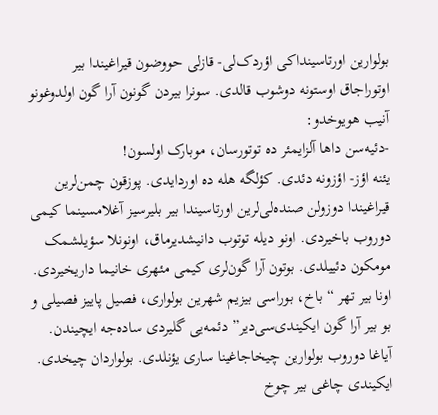بولوارین اورتاسینداکی اؤردک‌لی- قازلی حووضون قیراغیندا بیر اوتورا‌جاق اوستونه دوشوب قالدی. سونرا بیردن گونون آرا گون اولدوغونو آنیب هویوخدو:
-دئیه‌سن داها آلزایمئر ده توتورسان، موبا‌رک اولسون!
یئنه اؤز- اؤزونه دئدی. کؤلگه هله ده اوردایدی. پوزقون چمن‌لرین قیراغیندا دوزولن صنده‌لی‌لرین اورتاسیندا بیر بلیرسیز آغلامسینما کیمی دوروب باخیردی. اونو دیله توتوب دانیشدیرماق، اونونلا سؤیلشمک مومکون دئییلدی. بوتون آرا گون‌لری کیمی مئهری خانیما داریخیردی. اونا بیر تهر “باخ، بوراسی بیزیم شهرین بولواری، فصیل پاییز فصیلی و بو بیر آرا گون ایکیندی‌سی‌دیر” دئمه‌یی گلیردی ساده‌جه ایچیندن. آیاغا دوروب بولوارین چیخاجاغینا ساری یؤنلدی. بولواردان چیخدی. ایکیندی چاغی بیر چوخ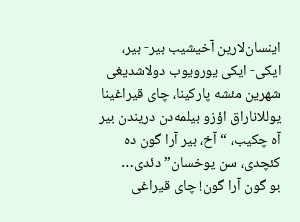اینسان‌لارین آخیشیب بیر- بیر، ایکی- ایکی یورویوب دولاشدیغی شهرین مئشه پارکینا، چای قیراغینا یوللانا‌راق اؤزو بیلمه‌دن دریندن بیر آه چکیب، “آخ، بیر آرا گون ده کئچدی، سن یوخسان” دئدی…
بو گون آرا گون! چای قیراغی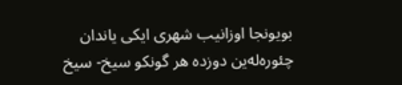بویونجا اوزانیب شهری ایکی یاندان چئوره‌له‌ین دوزده هر گونکو سیخ- سیخ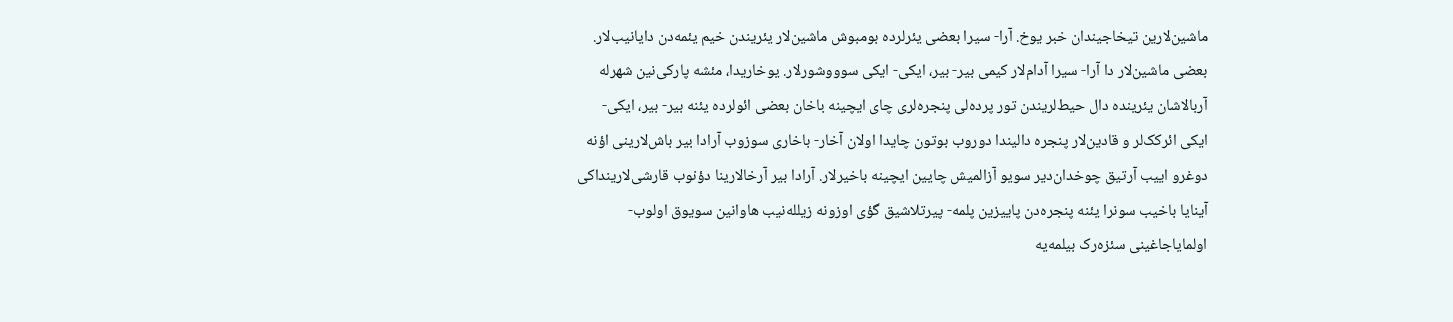ماشین‌لارین تیخاجیندان خبر یوخ. آرا- سیرا بعضی یئرلرده بومبوش ماشین‌لار یئریندن خیم یئمه‌دن دایانیب‌لار. بعضی ماشین‌لار دا آرا- سیرا آدام‌لار کیمی بیر- بیر، ایکی- ایکی سوووشورلار. یوخاریدا، مئشه پارکی‌نین شهرله آربا‌لاشان یئرینده دال حیط‌لریندن تور پرده‌لی پنجره‌لری چای ایچینه باخان بعضی ائولرده یئنه بیر- بیر، ایکی- ایکی ائرکک‌لر و قادین‌لار پنجره دالیندا دوروب بوتون چایدا اولان آخار- باخاری سوزوب آرادا بیر باش‌لارینی اؤنه دوغرو اییب آرتیق چوخدان‌دیر سویو آزالمیش چایین ایچینه باخیرلار. آرادا بیر آرخا‌لارینا دؤنوب قارشی‌لارینداکی آینایا باخیب سونرا یئنه پنجره‌دن پاییزین پلمه- پیرتلاشیق گؤی اوزونه زیلله‌نیب هاوانین سویوق اولوب- اولمایاجاغینی سئزه‌رک بیلمه‌یه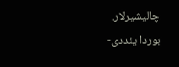چالیشیرلار.
بوردا یئددی-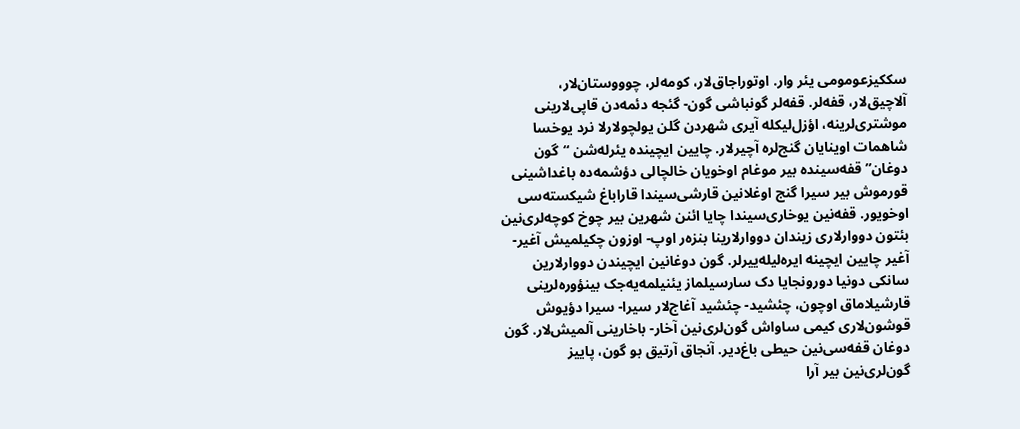سککیزعومومی یئر وار. اوتورا‌جاق‌لار، کومه‌لر، چوووستان‌لار، آلاچیق‌لار، قفه‌لر. قفه‌لر گونباشی گون- گئجه دئمه‌دن قاپی‌لارینی موشتری‌لرینه، اؤزل‌لیکله آیری شهردن گلن یولچولارلا نرد یوخسا شاهمات اوینایان گنج‌لره آچیرلار. چایین ایچینده یئرله‌شن “گون دوغان” قفه‌سینده بیر موغام اوخویان خالچا‌لی دؤشمه‌ده باغداشینی قورموش بیر سیرا گنج اوغلانین قارشی‌سیندا قاراباغ شیکسته‌سی اوخویور. قفه‌نین یوخاری‌سیندا چایا ائنن شهرین بیر چوخ کوچه‌لری‌نین بئتون دووارلاری زیندان دووارلارینا بنزه‌ر اوپ- اوزون چکیلمیش آغیر- آغیر چایین ایچینه ایره‌لیله‌ییرلر. گون دوغانین ایچیندن دووارلارین سانکی دونیا دورونجایا دک سارسیلماز یئنیلمه‌یه‌جک بینؤوره‌لرینی قارشیلاماق اوچون، چئشید- چئشید آغاج‌لار سیرا- سیرا دؤیوش قوشون‌لاری کیمی ساواش گون‌لری‌نین آخار- باخارینی آلمیش‌لار. گون دوغان قفه‌سی‌نین حیطی باغ‌دیر. آنجاق آرتیق بو گون، پاییز گون‌لری‌نین بیر آرا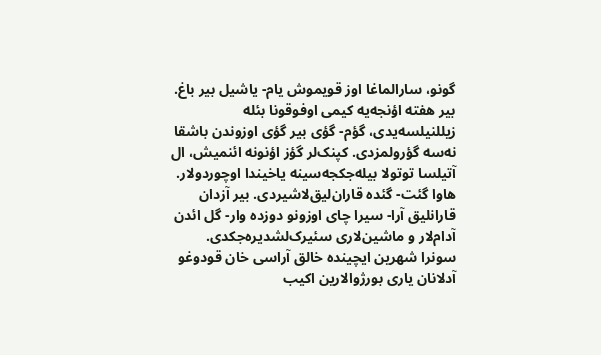گونو، سارالماغا اوز قویموش یام- یاشیل بیر باغ. بیر هفته اؤنجه‌یه کیمی اوفوقونا بئله زیللنیلسه‌یدی، گؤم- گؤی بیر گؤی اوزوندن باشقا نه‌سه گؤرولمزدی. کپنک‌لر گؤز اؤنونه ائنمیش، ال آتیلسا توتولا بیله‌جکجه‌سینه یاخیندا اوچوردولار.
هاوا گئت- گئده قاران‌لیق‌لاشیردی. بیر آزدان قارانلیق آرا- سیرا چای اوزونو دوزده وار- گل ائدن آدام‌لار و ماشین‌لاری سئیرک‌لشدیره‌جکدی. سونرا شهرین ایچینده خالق آراسی خان قودوغو آدلانان یاری بورژوا‌لارین اکیب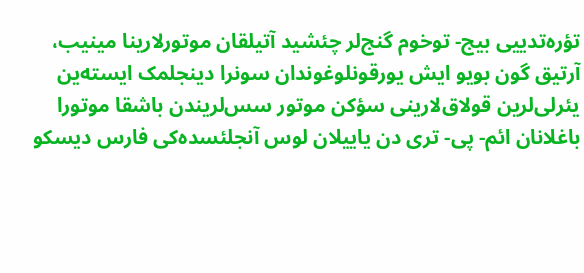تؤره‌تدییی بیج- توخوم گنج‌لر چئشید آتیلقان موتورلارینا مینیب، آرتیق گون بویو ایش یورقونلوغوندان سونرا دینجلمک ایسته‌ین یئرلی‌لرین قولاق‌لارینی سؤکن موتور سس‌لریندن باشقا موتورا باغلانان ائم- پی- تری دن یاییلان لوس آنجلئسده‌کی فارس دیسکو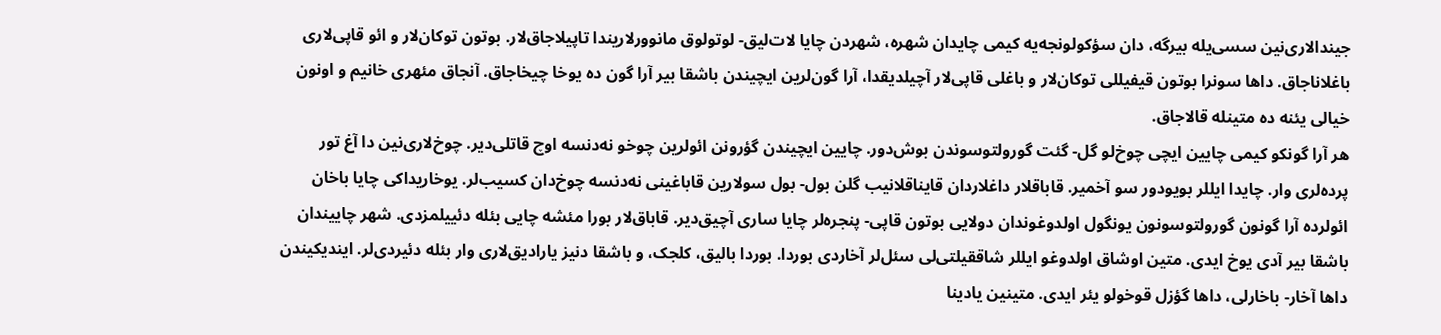جیندا‌لاری‌نین سسی‌یله بیرگه، دان سؤکولونجه‌یه کیمی چایدان شهره، شهردن چایا لات‌لیق- لوتولوق مانوورلاریندا تاپیلا‌جاق‌لار. بوتون توکان‌لار و ائو قاپی‌لاری باغلانا‌جاق. داها سونرا بوتون قیفیللی توکان‌لار و باغلی قاپی‌لار آچیلدیقدا، آرا گون‌لرین ایچیندن باشقا بیر آرا گون ده یوخا چیخا‌جاق. آنجاق مئهری خانیم و اونون خیا‌لی یئنه ده متینله قالا‌جاق.
هر آرا گونکو کیمی چایین ایچی چوخ‌لو گل- گئت گورولتوسوندن بوش‌دور. چایین ایچیندن گؤرونن ائولرین چوخو نه‌دنسه اوچ قاتلی‌دیر. چوخ‌لاری‌نین دا آغ تور پرده‌لری وار. چایدا ایللر بویودور سو آخمیر. قاباقلار داغلاردان قایناقلانیب گلن بول- بول سولارین قاباغینی نه‌دنسه چوخ‌دان کسیب‌لر. یوخاریداکی چایا باخان ائولرده آرا گونون گورولتوسونون یونگول اولدوغوندان دولایی بوتون قاپی- پنجره‌لر چایا ساری آچیق‌دیر. قاباق‌لار بورا مئشه چایی بئله دئییلمزدی. شهر چاییندان باشقا بیر آدی یوخ ایدی. متین اوشاق اولدوغو ایللر شاققیلتی‌لی سئل‌لر آخاردی بوردا. بوردا بالیق، کلجک، و باشقا دنیز یارادیق‌لاری وار بئله دئیردی‌لر. ایندیکیندن داها آخار- باخارلی، داها گؤزل قوخولو یئر ایدی. متینین یادینا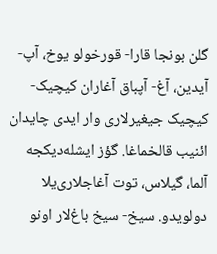گلن بونجا قارا- قورخولو یوخ، آپ- آیدین، آغ- آپباق آغاران کیچیک- کیچیک جیغیرلاری وار ایدی چایدان ائنیب قالخماغا. گؤز ایشله‌دیکجه آلما، گیلاس، توت آغاجلاری‌یلا دولویدو. سیخ- سیخ باغ‌لار اونو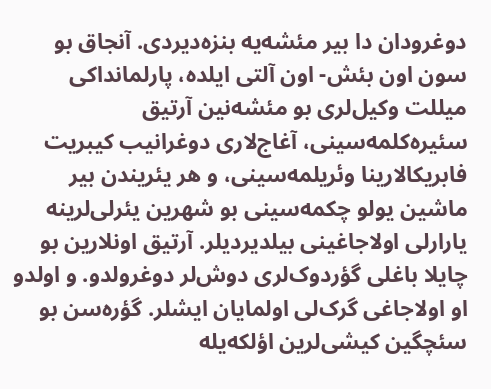دوغرودان دا بیر مئشه‌یه بنزه‌دیردی. آنجاق بو سون اون بئش- اون آلتی ایلده، پارلمانداکی میللت وکیل‌لری بو مئشه‌نین آرتیق سئیره‌کلمه‌سینی، آغاج‌لاری دوغرانیب کیبریت فابریکا‌لارینا وئریلمه‌سینی، و هر یئریندن بیر ماشین یولو چکمه‌سینی بو شهرین یئرلی‌لرینه یارارلی اولاجاغینی بیلدیردیلر. آرتیق اونلارین بو چایلا باغلی گؤردوک‌لری دوش‌لر دوغرولدو. و اولدو او اولاجاغی گرک‌لی اولمایان ایشلر. گؤره‌سن بو سئچگین کیشی‌لرین اؤلکه‌یله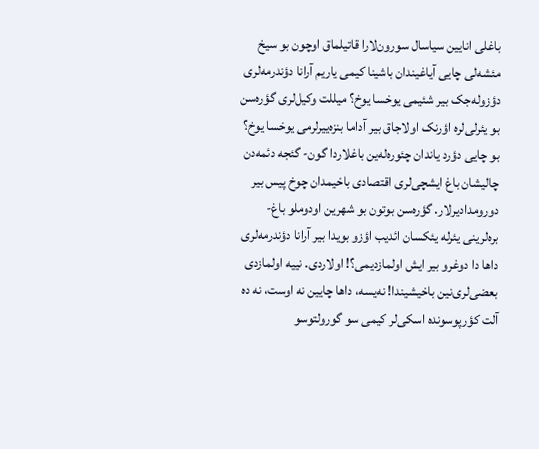باغلی انایین سیاسال سورون‌لارا قاتیلماق اوچون بو سیخ مئشه‌لی چایی آیاغیندان باشینا کیمی یاریم آرانا دؤندرمه‌لری دؤزوله‌جک بیر شئیمی یوخسا یوخ؟ میللت وکیل‌لری گؤره‌سن بو یئرلی‌لره اؤرنک اولا‌جاق بیر آداما بنزه‌ییرلرمی یوخسا یوخ؟ بو چایی دؤرد یاندان چئوره‌له‌ین باغلاردا گون- گئجه دئمه‌دن چالیشان باغ ایشچی‌لری اقتصادی باخیمدان چوخ پیس بیر دورومدا‌دیرلار. گؤره‌سن بوتون بو شهرین اودوملو باغ- بره‌لرینی یئرله یئکسان ائدیب اؤزو بویدا بیر آرانا دؤندرمه‌لری داها دا دوغرو بیر ایش اولمازدیمی؟! اولاردی. نییه اولمازدی بعضی‌لری‌نین باخیشیندا! نه‌یسه، داها چایین نه اوست، نه ده آلت کؤرپوسونده اسکی‌لر کیمی سو گورولتوسو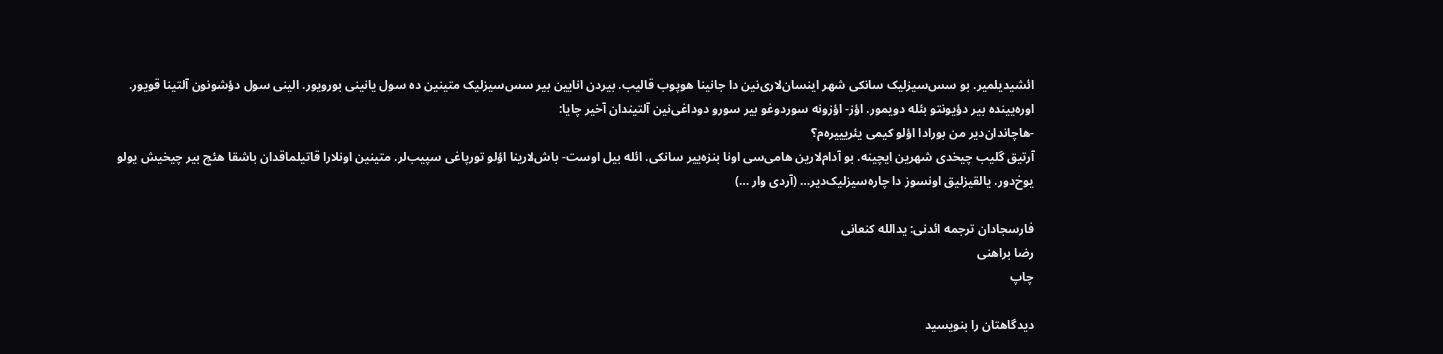ائشیدیلمیر. بو سس‌سیزلیک سانکی شهر اینسان‌لاری‌نین دا جانینا هوپوب قالیب. بیردن انایین بیر سس‌سیزلیک متینین ده سول یانینی بورویور. الینی سول دؤشونون آلتینا قویور. اوره‌یینده بیر دؤیونتو بئله دویمور. اؤز- اؤزونه سوردوغو بیر سورو دوداغی‌نین آلتیندان آخیر چایا:
-هاچاندان‌دیر من بورادا اؤلو کیمی یئریییره‌م؟
آرتیق گلیب چیخدی شهرین ایچینه. بو آدام‌لارین هامی‌سی اونا بنزه‌ییر سانکی. ائله بیل اوست- باش‌لارینا اؤلو تورپاغی سپیب‌لر. متینین اونلارا قاتیلماقدان باشقا هئچ بیر چیخیش یولو یوخ‌دور. یالقیزلیق اونسوز دا چاره‌سیزلیک‌دیر… (آردی وار …)

فارسجادان ترجمه ائدنی: یدالله کنعانی
رضا براهنی
چاپ

دیدگاهتان را بنویسید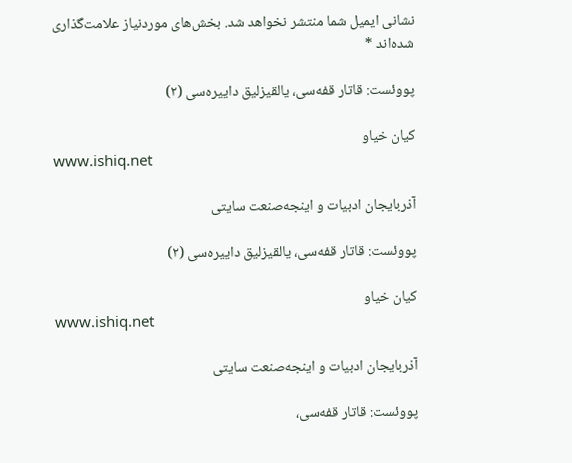نشانی ایمیل شما منتشر نخواهد شد. بخش‌های موردنیاز علامت‌گذاری شده‌اند *

پووئست: قاتار قفه‌سی، یالقیزلیق داییره‌سی (۲)

کیان خیاو
www.ishiq.net

آذربایجان ادبیات و اینجه‌صنعت سایتی

پووئست: قاتار قفه‌سی، یالقیزلیق داییره‌سی (۲)

کیان خیاو
www.ishiq.net

آذربایجان ادبیات و اینجه‌صنعت سایتی

پووئست: قاتار قفه‌سی،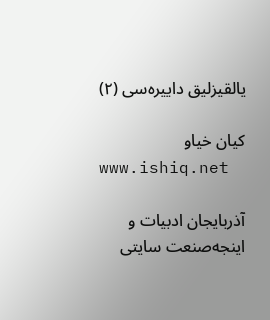یالقیزلیق داییره‌سی (۲)

کیان خیاو
www.ishiq.net

آذربایجان ادبیات و اینجه‌صنعت سایتی